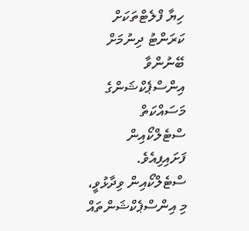ހިޔާ ފްލެޓްތަކަށް ކަރަންޓު ދިނުމަށް ބޭނުންވާ އިންސްޕެކްޝަންގެ މަސައްކަތް ސްޓެލްކޯއިން ފަށައިފިއެވެ.
ސްޓެލްކޯއިން ވިދާޅުވީ، މި އިންސްޕެކްޝަންތައް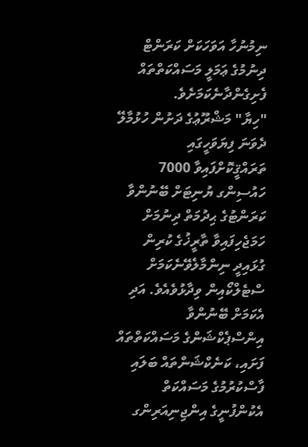ނިމުނުހާ އަވަހަކަށް ކަރަންޓް ދިނުމުގެ ޢަމަލީ މަސައްކަތްތައް ފެށިގެންދާނެކަމަށެވެ.
"ހިޔާ" މަޝްރޫޢުގެ ދަށުން ހުޅުމާލޭ ދެވަނަ ފިޔަވަހީގައި ތަރައްޤީކޮށްފައިވާ 7000 ހައުސިންގ ޔުނިޓަށް ބޭނުންވާ ކަރަންޓުގެ ޙިދުމަތް ދިނުމަށް ހަމަޖެހިފައިވާ ތާރީޚުގެ ކުރިން ގުޅައިދީ ނިންމާލެވޭނެކަމަށް ސްޓެލްކޯއިން ވިދާޅުވެއެވެ. އަދި އެކަމަށް ބޭނުންވާ އިންސްޕެކްޝަންގެ މަސައްކަތްތައް ފަށައި، ކަނެކްޝަންތައް ބަލައި ފާސްކުރުމުގެ މަސައްކަތް އެކުންފުނީގެ އިންޖިނިއަރިންގ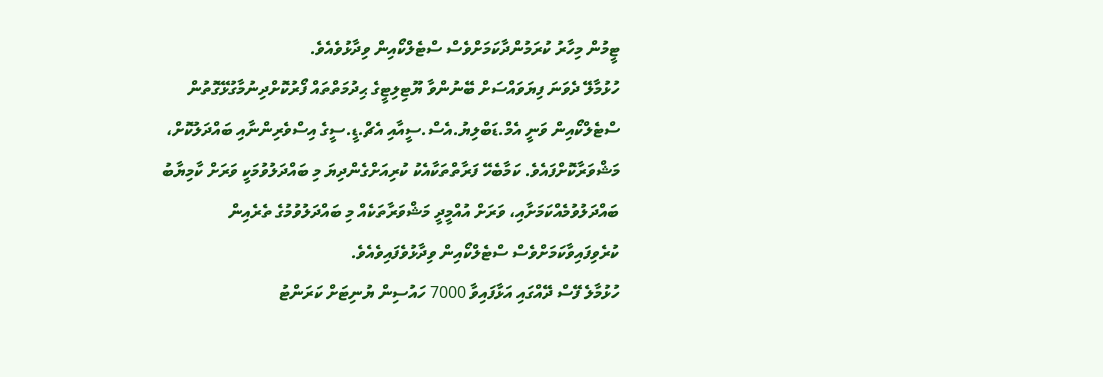ޓީމުން މިހާރު ކުރަމުންދާކަމަށްވެސް ސްޓެލްކޯއިން ވިދާޅުވެއެވެ.
ހުޅުމާލޭ ދެވަނަ ފިޔަވައްސަށް ބޭނުންވާ ޔޫޓިލިޓީގެ ޙިދުމަތްތައް ފޯރުކޮށްދިނުމާގުޅޭގޮތުން ސްޓެލްކޯއިން ވަނީ އެމް.ޑަބްލިޔު.އެސް.ސީއާއި އެޗް.ޑީ.ސީގެ އިސްވެރިންނާއި ބައްދަލުކޮށް، މަޝްވަރާކޮށްފައެވެ. ކަމާބެހޭ ފަރާތްތަކާއެކު ކުރިއަށްގެންދިޔަ މި ބައްދަލުވުމަކީ ވަރަށް ކާމިޔާބު ބައްދަލުވުމެއްކަމަށާއި، ވަރަށް އުއްމީދީ މަޝްވަރާތަކެއް މި ބައްދަލުވުމުގެ ތެރެއިން ކުރެވިފައިވާކަމަށްވެސް ސްޓެލްކޯއިން ވިދާޅުވެފައިވެއެވެ.
ހުޅުމާލެ ފޭސް ދޭއްގައި އަޅާފައިވާ 7000 ހައުސިން ޔުނިޓަށް ކަރަންޓު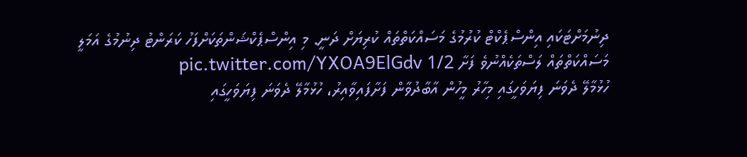ދިނުމަށްޓަކައި އިންސްޕެކްޓް ކުރުމުގެ މަސައްކަތްތައް ކުރިޔަށް ދަނީ. މި އިންސްޕެކްޝަންތަކަށްފަހު ކަރަންޓު ދިނުމުގެ އަމަލީ މަސައްކަތްތައް ލަސްތަކެއްނުވެ ފަށާ 1/2 pic.twitter.com/YXOA9ElGdv
ހުޅުމާލޭ ދެވަނަ ފިޔަވަހީގައި މިހާރު މީހުން އާބާދުވާން ފަށާފައިވާއިރު، ހުޅުމާލޭ ދެވަނަ ފިޔަވަހީގައި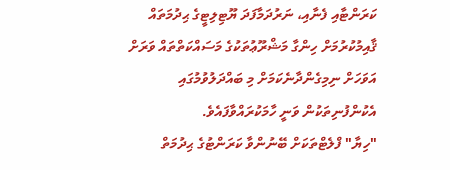ކަރަންޓާއި ފެނާއި، ނަރުދަމާފަދަ ޔޫޓިލިޓީގެ ޙިދުމަތައް ޤާއިމުކުރުމަށް ހިންގާ މަޝްރޫޢުތަކުގެ މަސައްކަތްތައް ވަރަށް އަވަހަށް ނިމިގެންދާނެކަމަށް މި ބައްދަލުވުމުގައި އެކުންފުނިތަކުން ވަނީ ހާމަކުރައްވާފައެވެ.
"ހިޔާ" ފްލެޓްތަކަށް ބޭނުންވާ ކަރަންޓުގެ ޙިދުމަތް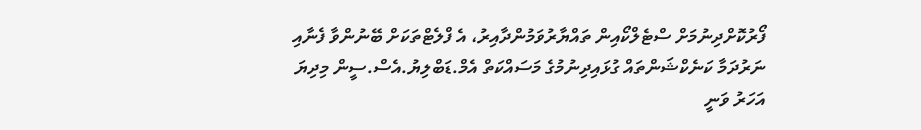ފޯރުކޮށްދިނުމަށް ސްޓެލްކޯއިން ތައްޔާރުވަމުންދާއިރު، އެ ފްލެޓްތަކަށް ބޭނުންވާ ފެނާއި ނަރުދަމާ ކަނެކްޝަންތައް ގުޅައިދިނުމުގެ މަސައްކަތް އެމް.ޑަބްލިޔު.އެސް.ސީން މިދިޔަ އަހަރު ވަނީ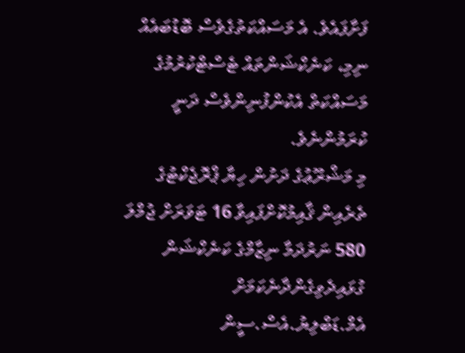ފަށާފައެވެ. އެ މަސައްކަތުގެވެސް ބޮޑުބައެއް ނިމި، ކަނެކްޝަންތައް ޓެސްޓްކުރުމުގެ މަސައްކަތް އެކުންފުނިންވެސް ދަނީ ކުރަމުންނެވެ.
މި މަޝްރޫޢުގެ ދަށުން ހިޔާ ޕްރޮޖެކްޓުގެ ތެރެއިން ޤާއިމުކޮށްފައިވާ 16 ޓަވަރަށް ޖުމްލަ 580 ނަރުދަމާ ނިޒާމްގެ ކަނެކްޝަން ގުޅައިދެވިގެންދާނެކަމަށް އެމް.ޑަބްލިޔު.އެސް.ސީން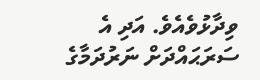ވިދާޅުވެއެވެ. އަދި އެ ސަރަޙައްދަށް ނަރުދަމާގެ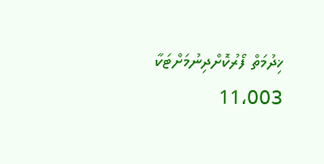ޚިދުމަތް ފޯރުކޮށްދިނުމަށްޓަކާ 11،003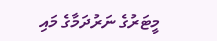މީޓަރުގެ ނަރުދަމާގެ މައި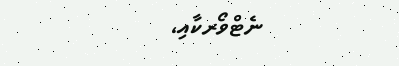ނެޓްވޯރކާއި،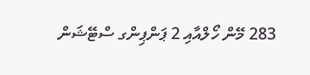283 މޭން ހޯލްއާއި 2 ޕަންޕިންގ ސްޓޭޝަން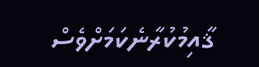ޤާއިމުކުރާނެކަމަށްވެސް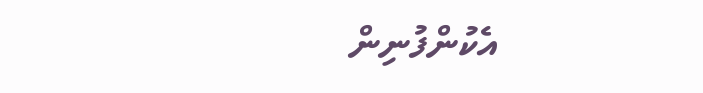އެކުންފުނިން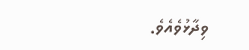ވިދާޅުވެއެވެ.